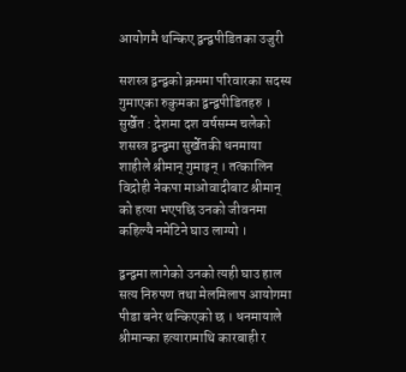आयोगमै थन्किए द्वन्द्वपीडितका उजुरी

सशस्त्र द्वन्द्वको क्रममा परिवारका सदस्य गुमाएका रुकुमका द्वन्द्वपीडितहरु ।
सुर्खेत : देशमा दश वर्षसम्म चलेको शसस्त्र द्वन्द्वमा सुर्खेतकी धनमाया शाहीले श्रीमान् गुमाइन् । तत्कालिन विद्रोही नेकपा माओवादीबाट श्रीमान् को हत्या भएपछि उनको जीवनमा कहिल्यै नमेटिने घाउ लाग्यो ।

द्वन्द्वमा लागेको उनको त्यही घाउ हाल सत्य निरुपण तथा मेलमिलाप आयोगमा पीडा बनेर थन्किएको छ । धनमायाले श्रीमान्का हत्यारामाथि कारबाही र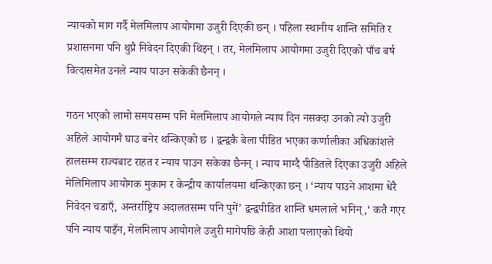न्यायको माग गर्दै मेलमिलाप आयोगमा उजुरी दिएकी छन् । पहिला स्थानीय शान्ति समिति र प्रशासनमा पनि थुप्रै निवेदन दिएकी थिइन् । तर, मेलमिलाप आयोगमा उजुरी दिएको पाँच बर्ष वित्दासमेत उनले न्याय पाउन सकेकी छैनन् ।

गठन भएको लामो समयसम्म पनि मेलमिलाप आयोगले न्याय दिन नसक्दा उनको त्यो उजुरी अहिले आयोगमै घाउ बनेर थन्किएको छ । द्वन्द्वकै बेला पीडित भएका कर्णालीका अधिकांशले हालसम्म राज्यबाट राहत र न्याय पाउन सकेका छैनन् । न्याय माग्दै पीडितले दिएका उजुरी अहिले मेलिमिलाप आयोगक मुकाम र केन्द्रीय कार्यालयमा थन्किएका छन् । ‘न्याय पाउने आशमा धेरै निवेदन चडाएँ, अन्तर्राष्ट्रिय अदालतसम्म पनि पुगें’ द्वन्द्वपीडित शान्ति धमलाले भनिन्,‘ कतै गएर पनि न्याय पाइँन, मेलमिलाप आयोगले उजुरी मागेपछि केही आशा पलाएको थियो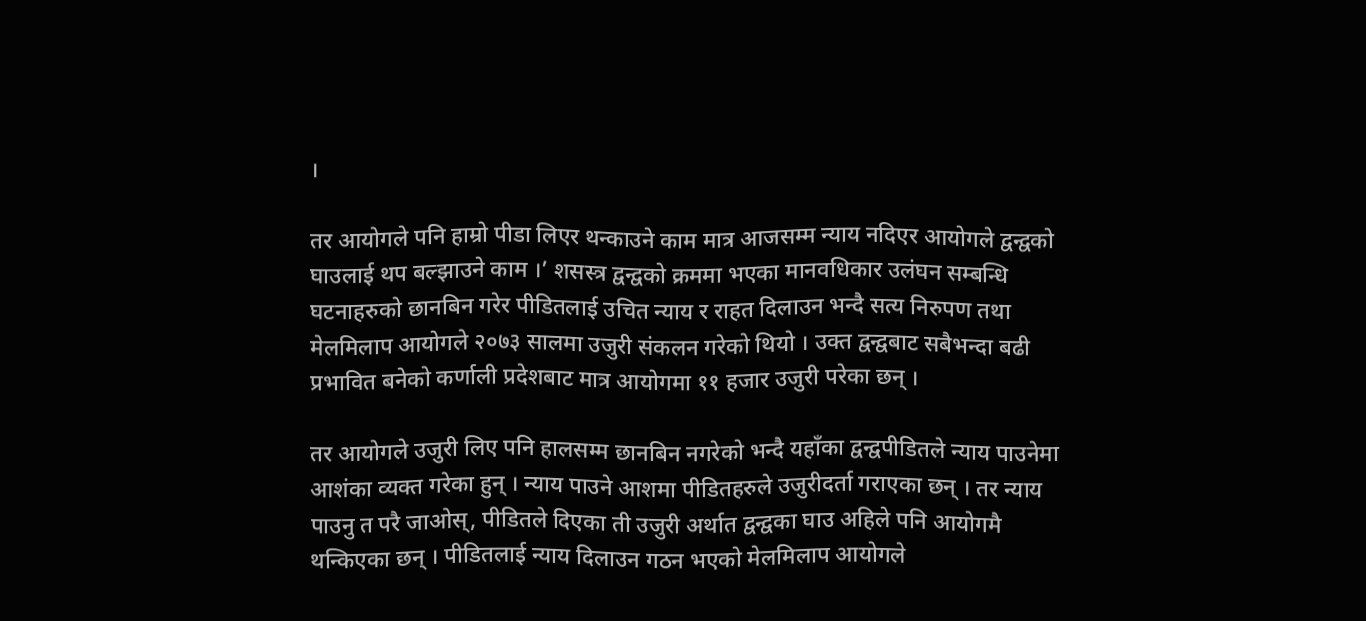।

तर आयोगले पनि हाम्रो पीडा लिएर थन्काउने काम मात्र आजसम्म न्याय नदिएर आयोगले द्वन्द्वको घाउलाई थप बल्झाउने काम ।’ शसस्त्र द्वन्द्वको क्रममा भएका मानवधिकार उलंघन सम्बन्धि घटनाहरुको छानबिन गरेर पीडितलाई उचित न्याय र राहत दिलाउन भन्दै सत्य निरुपण तथा मेलमिलाप आयोगले २०७३ सालमा उजुरी संकलन गरेको थियो । उक्त द्वन्द्वबाट सबैभन्दा बढी प्रभावित बनेको कर्णाली प्रदेशबाट मात्र आयोगमा ११ हजार उजुरी परेका छन् ।

तर आयोगले उजुरी लिए पनि हालसम्म छानबिन नगरेको भन्दै यहाँका द्वन्द्वपीडितले न्याय पाउनेमा आशंका व्यक्त गरेका हुन् । न्याय पाउने आशमा पीडितहरुले उजुरीदर्ता गराएका छन् । तर न्याय पाउनु त परै जाओस्, पीडितले दिएका ती उजुरी अर्थात द्वन्द्वका घाउ अहिले पनि आयोगमै थन्किएका छन् । पीडितलाई न्याय दिलाउन गठन भएको मेलमिलाप आयोगले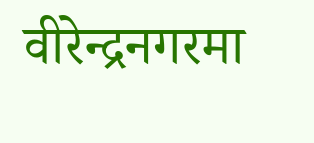वीरेन्द्रनगरमा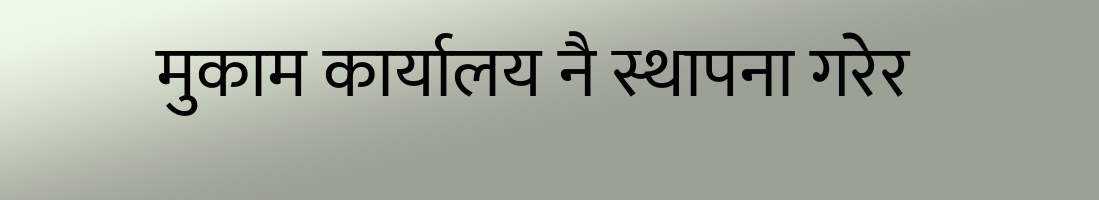मुकाम कार्यालय नै स्थापना गरेर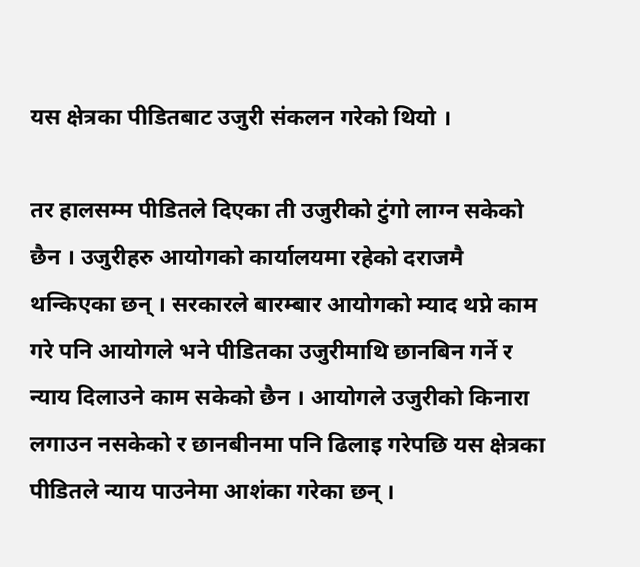यस क्षेत्रका पीडितबाट उजुरी संकलन गरेको थियो ।

तर हालसम्म पीडितले दिएका ती उजुरीको टुंगो लाग्न सकेको छैन । उजुरीहरु आयोगको कार्यालयमा रहेको दराजमै थन्किएका छन् । सरकारले बारम्बार आयोगको म्याद थप्ने काम गरे पनि आयोगले भने पीडितका उजुरीमाथि छानबिन गर्ने र न्याय दिलाउने काम सकेको छैन । आयोगले उजुरीको किनारा लगाउन नसकेको र छानबीनमा पनि ढिलाइ गरेपछि यस क्षेत्रका पीडितले न्याय पाउनेमा आशंका गरेका छन् ।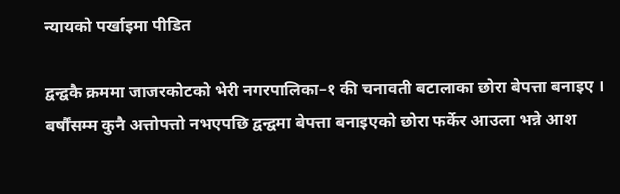न्यायको पर्खाइमा पीडित

द्वन्द्वकै क्रममा जाजरकोटको भेरी नगरपालिका–१ की चनावती बटालाका छोरा बेपत्ता बनाइए । बर्षौंसम्म कुनै अत्तोपत्तो नभएपछि द्वन्द्वमा बेपत्ता बनाइएको छोरा फर्केर आउला भन्ने आश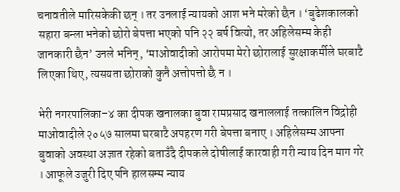चनावतीले मारिसकेकी छन् । तर उनलाई न्यायको आश भने मरेको छैन । ‘बुढेशकालको सहारा बन्ला भनेको छोरो बेपत्ता भएको पनि २२ बर्ष वित्यो, तर अहिलेसम्म केही जानकारी छैन’ उनले भनिन्, ‘माओवादीको आरोपमा मेरो छोरालाई सुरक्षाकर्मीले घरबाटै लिएका थिए, त्यसयता छोराको कुनै अत्तोपत्तो छै न ।

भेरी नगरपालिका–४ का दीपक खनालका बुवा रामप्रसाद खनाललाई तत्कालिन विद्रोही माओवादीले २०५७ सालमा घरबाटै अपहरण गरी बेपत्ता बनाए । अहिलेसम्म आफ्ना बुवाको अवस्था अज्ञात रहेको बताउँदै दीपकले दोषीलाई कारवाही गरी न्याय दिन माग गरे । आफूले उजुरी दिए पनि हालसम्म न्याय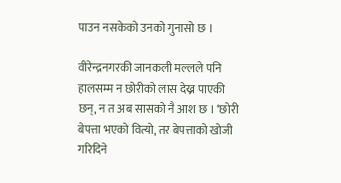पाउन नसकेको उनको गुनासो छ ।

वीरेन्द्रनगरकी जानकली मल्लले पनि हालसम्म न छोरीको लास देख्न पाएकी छन्, न त अब सासको नै आश छ । ‘छोरी बेपत्ता भएको वित्यो, तर बेपत्ताको खोजी गरिदिने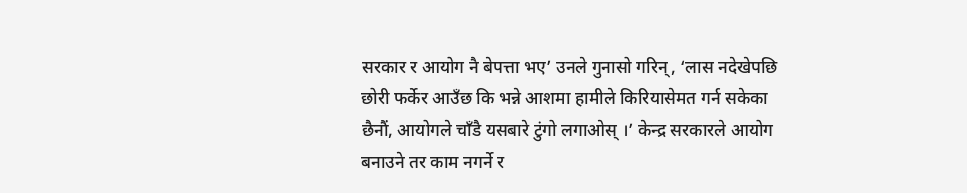सरकार र आयोग नै बेपत्ता भए’ उनले गुनासो गरिन्, ‘लास नदेखेपछि छोरी फर्केर आउँछ कि भन्ने आशमा हामीले किरियासेमत गर्न सकेका छैनौं, आयोगले चाँडै यसबारे टुंगो लगाओस् ।’ केन्द्र सरकारले आयोग बनाउने तर काम नगर्ने र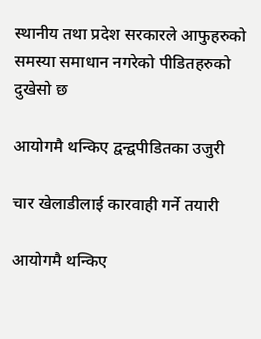स्थानीय तथा प्रदेश सरकारले आफुहरुको समस्या समाधान नगरेको पीडितहरुको दुखेसो छ

आयोगमै थन्किए द्वन्द्वपीडितका उजुरी

चार खेलाडीलाई कारवाही गर्ने तयारी

आयोगमै थन्किए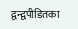द्वन्द्वपीडितका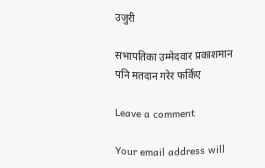उजुरी

सभापतिका उम्मेदवार प्रकाशमान पनि मतदान गरेर फर्किए

Leave a comment

Your email address will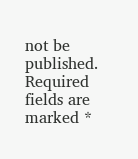not be published. Required fields are marked *